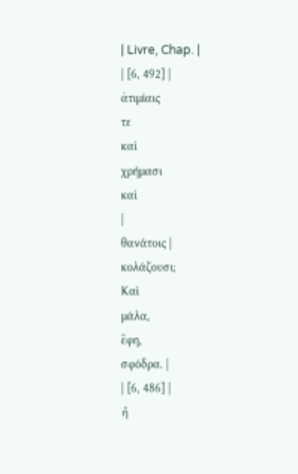| Livre, Chap. |
| [6, 492] |
ἀτιμίαις
τε
καὶ
χρήμασι
καὶ
|
θανάτοις |
κολάζουσι;
Καὶ
μάλα,
ἔφη,
σφόδρα. |
| [6, 486] |
ἦ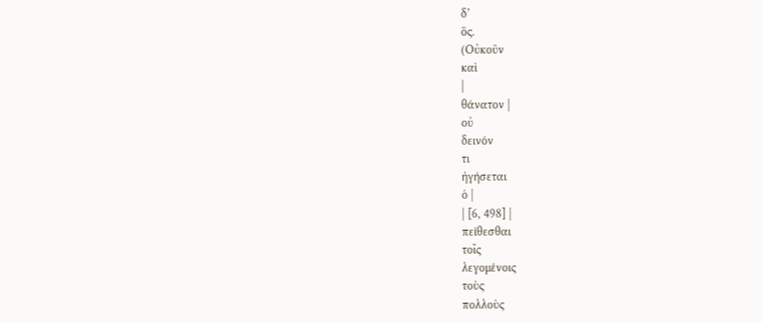δ’
ὅς.
(Οὐκοῦν
καὶ
|
θάνατον |
οὐ
δεινόν
τι
ἡγήσεται
ὁ |
| [6, 498] |
πείθεσθαι
τοῖς
λεγομένοις
τοὺς
πολλοὺς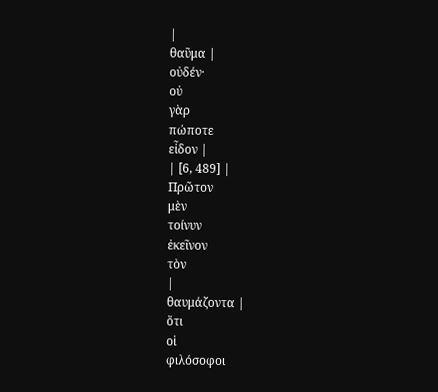|
θαῦμα |
οὐδέν·
οὐ
γὰρ
πώποτε
εἶδον |
| [6, 489] |
Πρῶτον
μὲν
τοίνυν
ἐκεῖνον
τὸν
|
θαυμάζοντα |
ὅτι
οἱ
φιλόσοφοι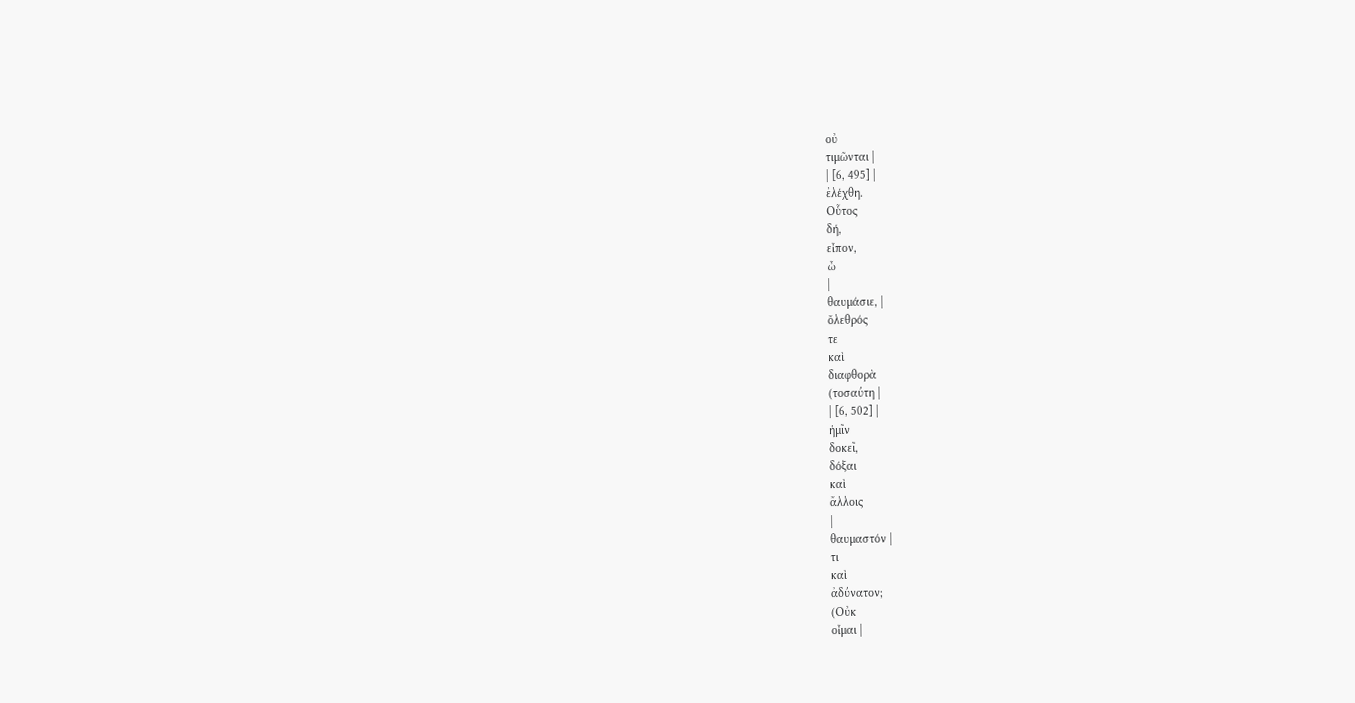οὐ
τιμῶνται |
| [6, 495] |
ἐλέχθη.
Οὗτος
δή,
εἶπον,
ὦ
|
θαυμάσιε, |
ὄλεθρός
τε
καὶ
διαφθορὰ
(τοσαύτη |
| [6, 502] |
ἡμῖν
δοκεῖ,
δόξαι
καὶ
ἄλλοις
|
θαυμαστόν |
τι
καὶ
ἀδύνατον;
(Οὐκ
οἶμαι |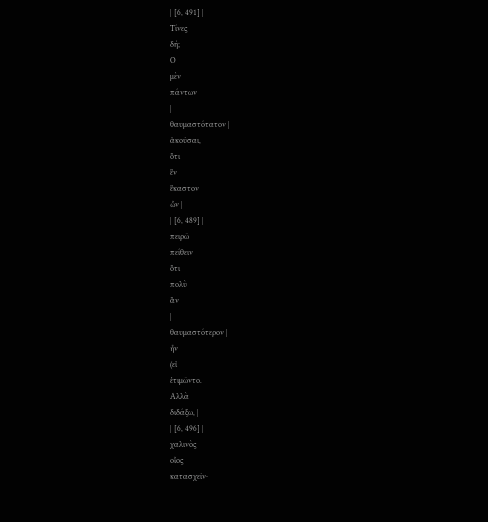| [6, 491] |
Τίνες
δή;
Ο
μὲν
πάντων
|
θαυμαστότατον |
ἀκοῦσαι,
ὅτι
ἓν
ἕκαστον
ὧν |
| [6, 489] |
πειρῶ
πείθειν
ὅτι
πολὺ
ἂν
|
θαυμαστότερον |
ἦν
(εἰ
ἐτιμῶντο.
Αλλὰ
διδάξω, |
| [6, 496] |
χαλινὸς
οἷος
κατασχεῖν·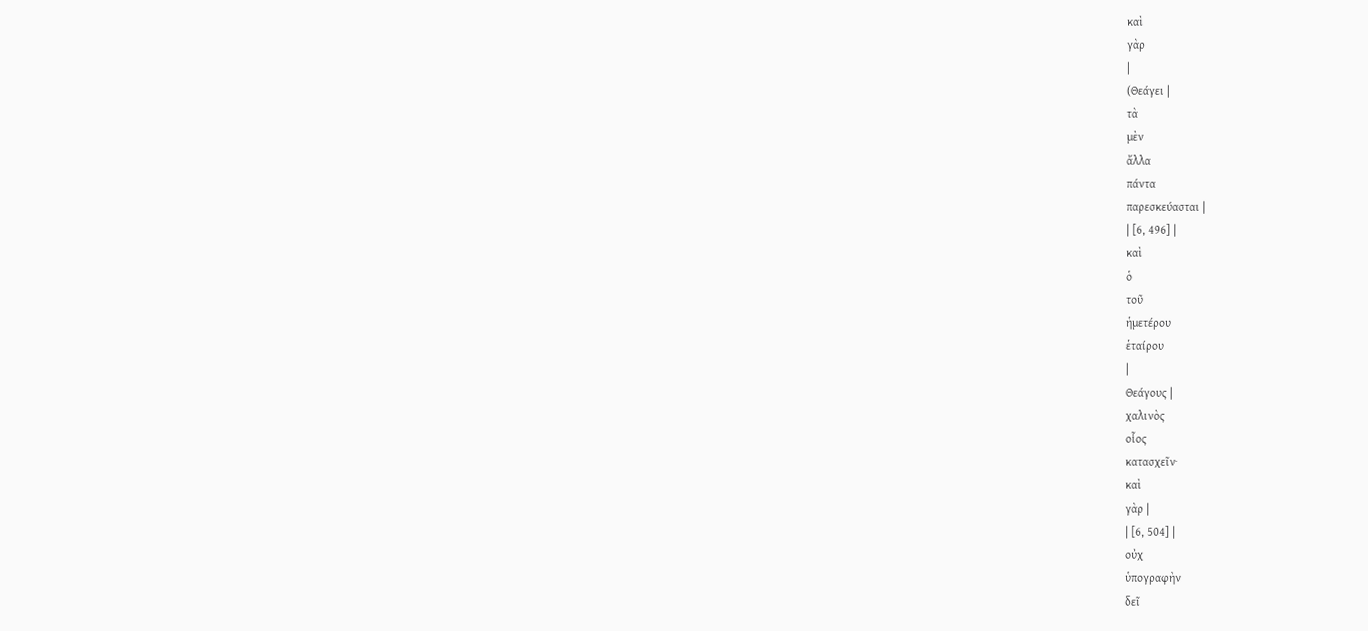καὶ
γὰρ
|
(Θεάγει |
τὰ
μὲν
ἄλλα
πάντα
παρεσκεύασται |
| [6, 496] |
καὶ
ὁ
τοῦ
ἡμετέρου
ἑταίρου
|
Θεάγους |
χαλινὸς
οἷος
κατασχεῖν·
καὶ
γὰρ |
| [6, 504] |
οὐχ
ὑπογραφὴν
δεῖ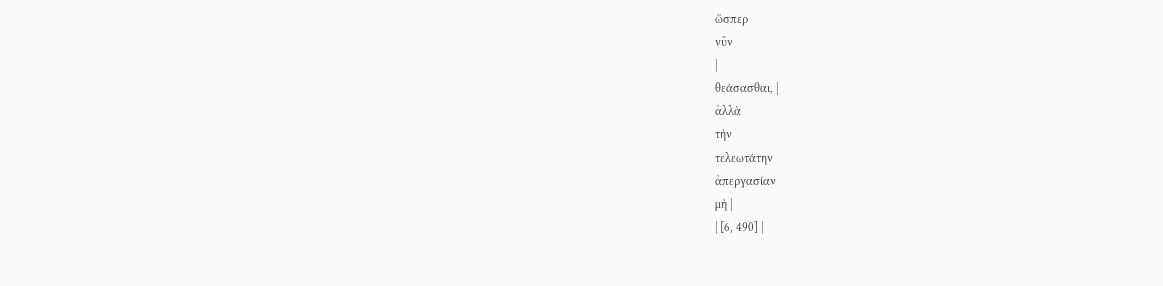ὥσπερ
νῦν
|
θεάσασθαι, |
ἀλλὰ
τὴν
τελεωτάτην
ἀπεργασίαν
μὴ |
| [6, 490] |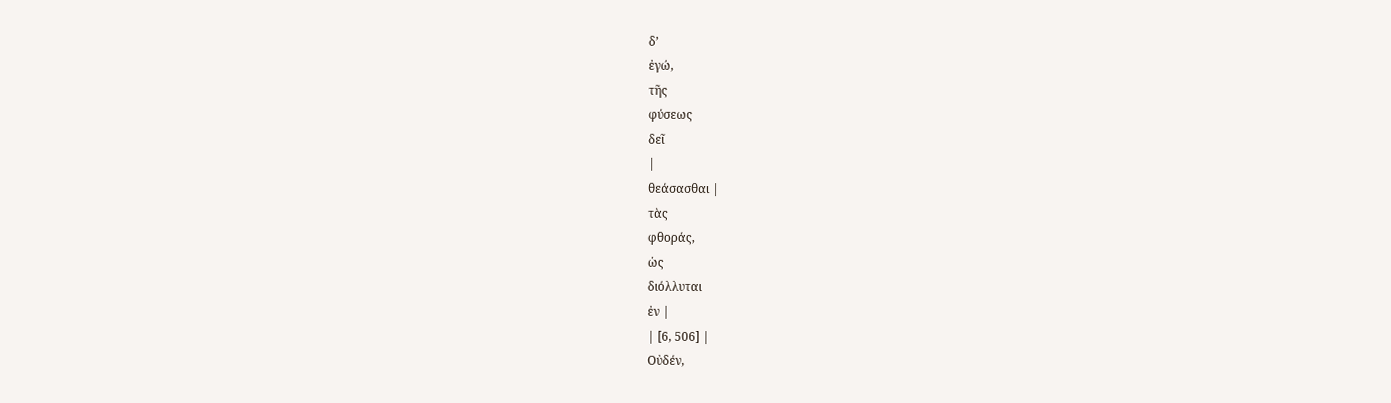δ’
ἐγώ,
τῆς
φύσεως
δεῖ
|
θεάσασθαι |
τὰς
φθοράς,
ὡς
διόλλυται
ἐν |
| [6, 506] |
Οὐδέν,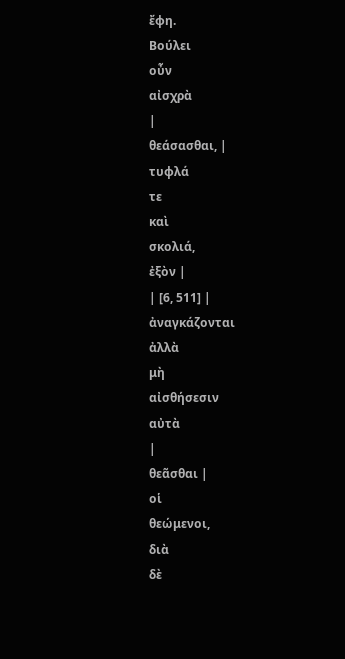ἔφη.
Βούλει
οὖν
αἰσχρὰ
|
θεάσασθαι, |
τυφλά
τε
καὶ
σκολιά,
ἐξὸν |
| [6, 511] |
ἀναγκάζονται
ἀλλὰ
μὴ
αἰσθήσεσιν
αὐτὰ
|
θεᾶσθαι |
οἱ
θεώμενοι,
διὰ
δὲ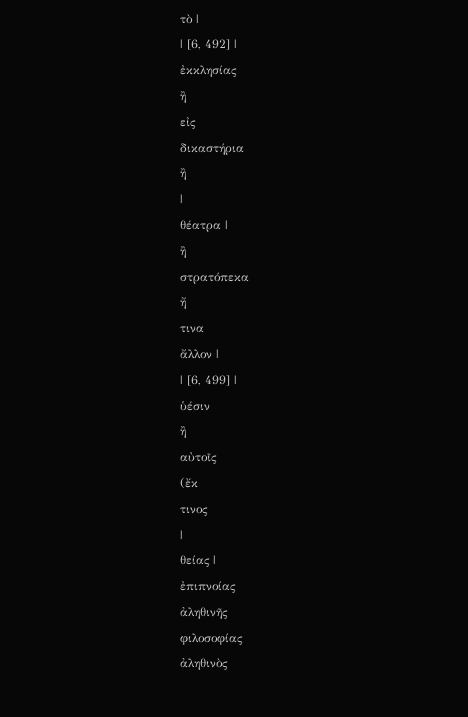τὸ |
| [6, 492] |
ἐκκλησίας
ἢ
εἰς
δικαστήρια
ἢ
|
θέατρα |
ἢ
στρατόπεκα
ἤ
τινα
ἄλλον |
| [6, 499] |
ὑέσιν
ἢ
αὐτοῖς
(ἔκ
τινος
|
θείας |
ἐπιπνοίας
ἀληθινῆς
φιλοσοφίας
ἀληθινὸς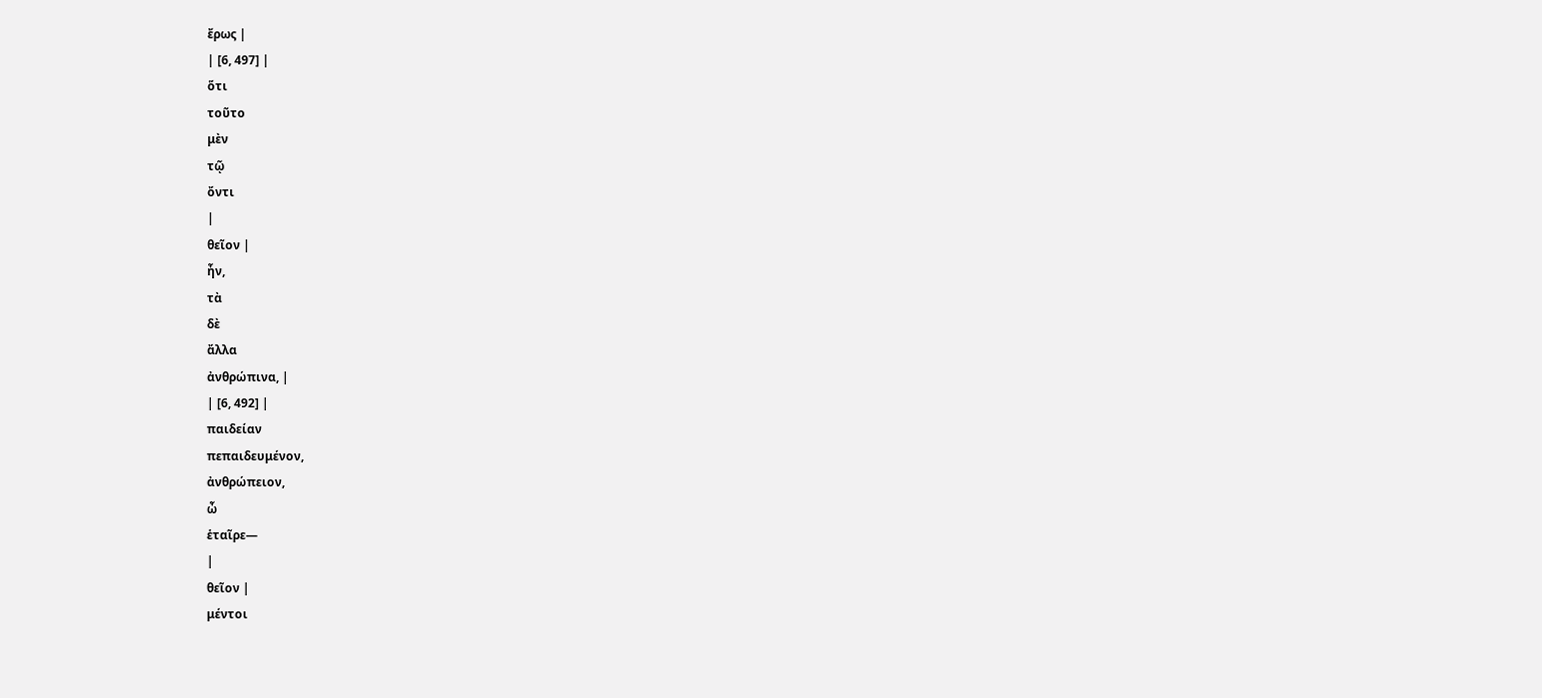ἔρως |
| [6, 497] |
ὅτι
τοῦτο
μὲν
τῷ
ὄντι
|
θεῖον |
ἦν,
τὰ
δὲ
ἄλλα
ἀνθρώπινα, |
| [6, 492] |
παιδείαν
πεπαιδευμένον,
ἀνθρώπειον,
ὦ
ἑταῖρε—
|
θεῖον |
μέντοι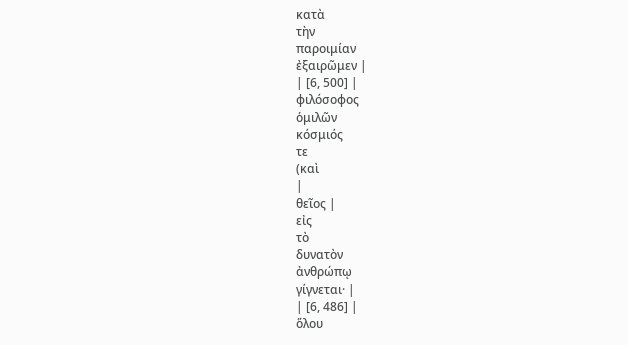κατὰ
τὴν
παροιμίαν
ἐξαιρῶμεν |
| [6, 500] |
φιλόσοφος
ὁμιλῶν
κόσμιός
τε
(καὶ
|
θεῖος |
εἰς
τὸ
δυνατὸν
ἀνθρώπῳ
γίγνεται· |
| [6, 486] |
ὅλου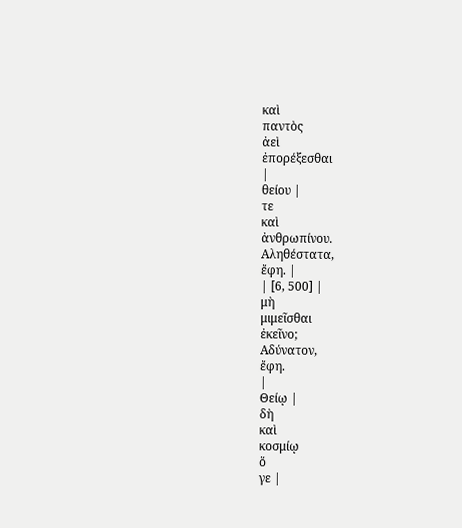καὶ
παντὸς
ἀεὶ
ἐπορέξεσθαι
|
θείου |
τε
καὶ
ἀνθρωπίνου.
Αληθέστατα,
ἔφη. |
| [6, 500] |
μὴ
μιμεῖσθαι
ἐκεῖνο;
Αδύνατον,
ἔφη.
|
Θείῳ |
δὴ
καὶ
κοσμίῳ
ὅ
γε |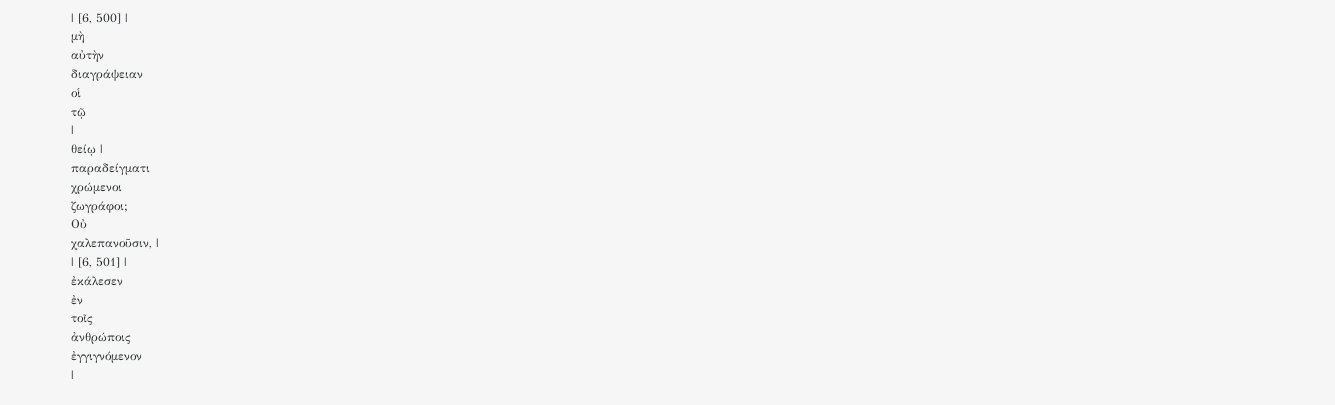| [6, 500] |
μὴ
αὐτὴν
διαγράψειαν
οἱ
τῷ
|
θείῳ |
παραδείγματι
χρώμενοι
ζωγράφοι;
Οὐ
χαλεπανοῦσιν, |
| [6, 501] |
ἐκάλεσεν
ἐν
τοῖς
ἀνθρώποις
ἐγγιγνόμενον
|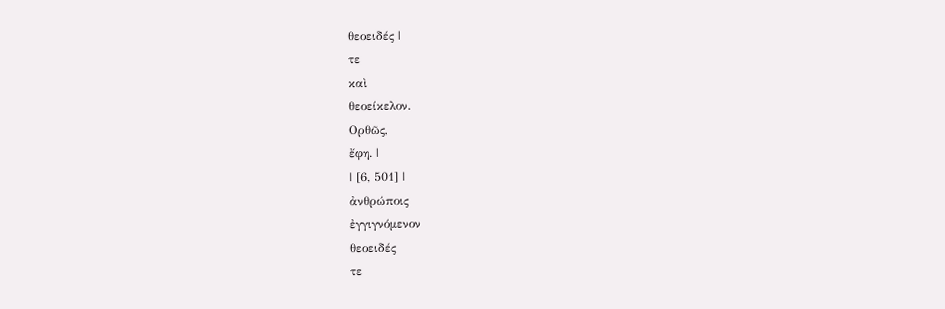θεοειδές |
τε
καὶ
θεοείκελον.
Ορθῶς,
ἔφη. |
| [6, 501] |
ἀνθρώποις
ἐγγιγνόμενον
θεοειδές
τε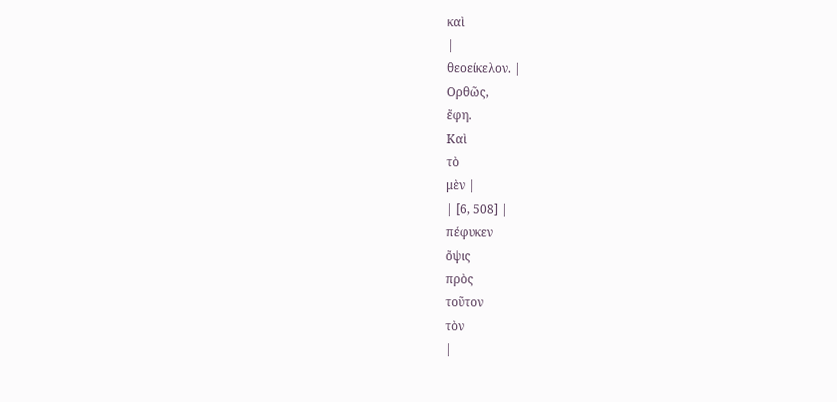καὶ
|
θεοείκελον. |
Ορθῶς,
ἔφη.
Καὶ
τὸ
μὲν |
| [6, 508] |
πέφυκεν
ὄψις
πρὸς
τοῦτον
τὸν
|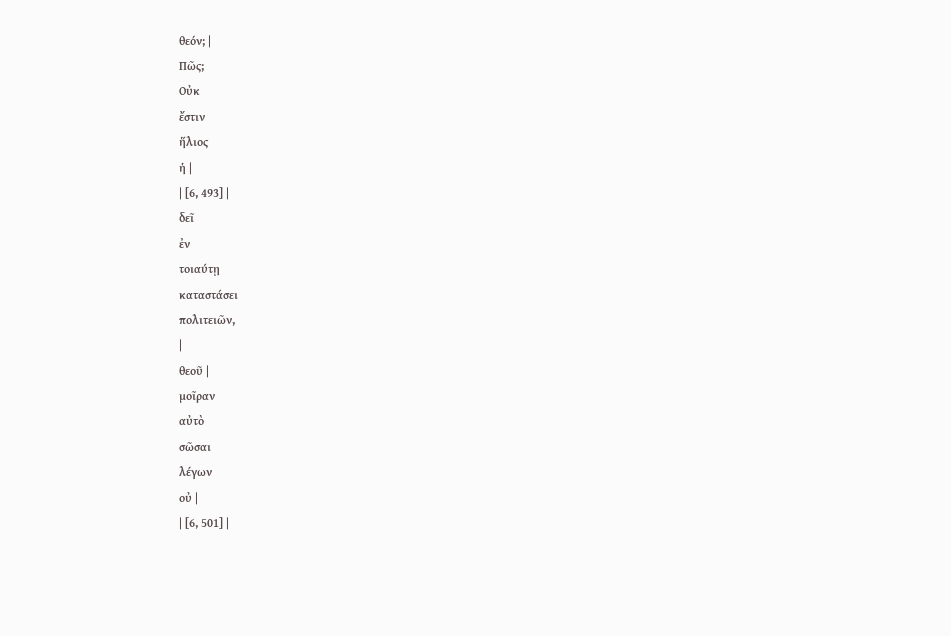θεόν; |
Πῶς;
Οὐκ
ἔστιν
ἥλιος
ἡ |
| [6, 493] |
δεῖ
ἐν
τοιαύτῃ
καταστάσει
πολιτειῶν,
|
θεοῦ |
μοῖραν
αὐτὸ
σῶσαι
λέγων
οὐ |
| [6, 501] |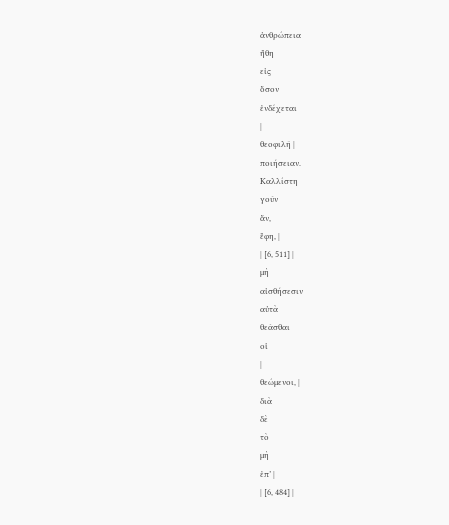ἀνθρώπεια
ἤθη
εἰς
ὅσον
ἐνδέχεται
|
θεοφιλῆ |
ποιήσειαν.
Καλλίστη
γοῦν
ἄν,
ἔφη, |
| [6, 511] |
μὴ
αἰσθήσεσιν
αὐτὰ
θεᾶσθαι
οἱ
|
θεώμενοι, |
διὰ
δὲ
τὸ
μὴ
ἐπ’ |
| [6, 484] |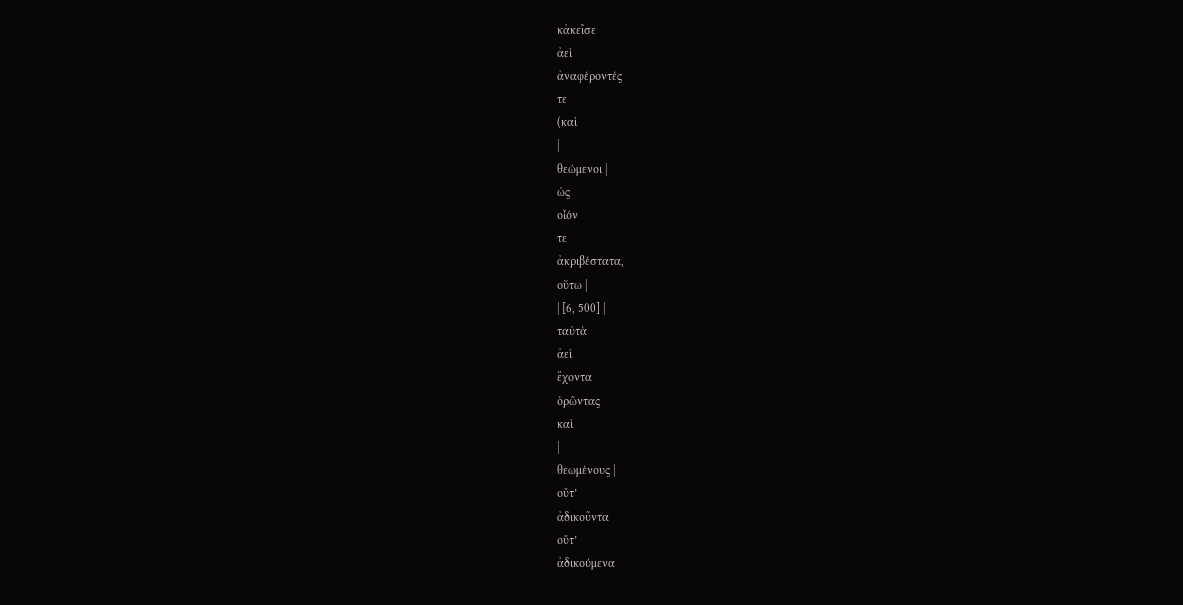κἀκεῖσε
ἀεὶ
ἀναφέροντές
τε
(καὶ
|
θεώμενοι |
ὡς
οἷόν
τε
ἀκριβέστατα,
οὕτω |
| [6, 500] |
ταὐτὰ
ἀεὶ
ἔχοντα
ὁρῶντας
καὶ
|
θεωμένους |
οὔτ’
ἀδικοῦντα
οὔτ’
ἀδικούμενα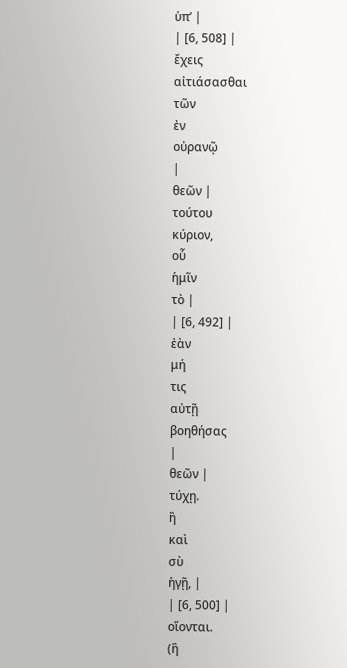ὑπ’ |
| [6, 508] |
ἔχεις
αἰτιάσασθαι
τῶν
ἐν
οὐρανῷ
|
θεῶν |
τούτου
κύριον,
οὗ
ἡμῖν
τὸ |
| [6, 492] |
ἐὰν
μή
τις
αὐτῇ
βοηθήσας
|
θεῶν |
τύχῃ.
ἢ
καὶ
σὺ
ἡγῇ, |
| [6, 500] |
οἴονται.
(ἢ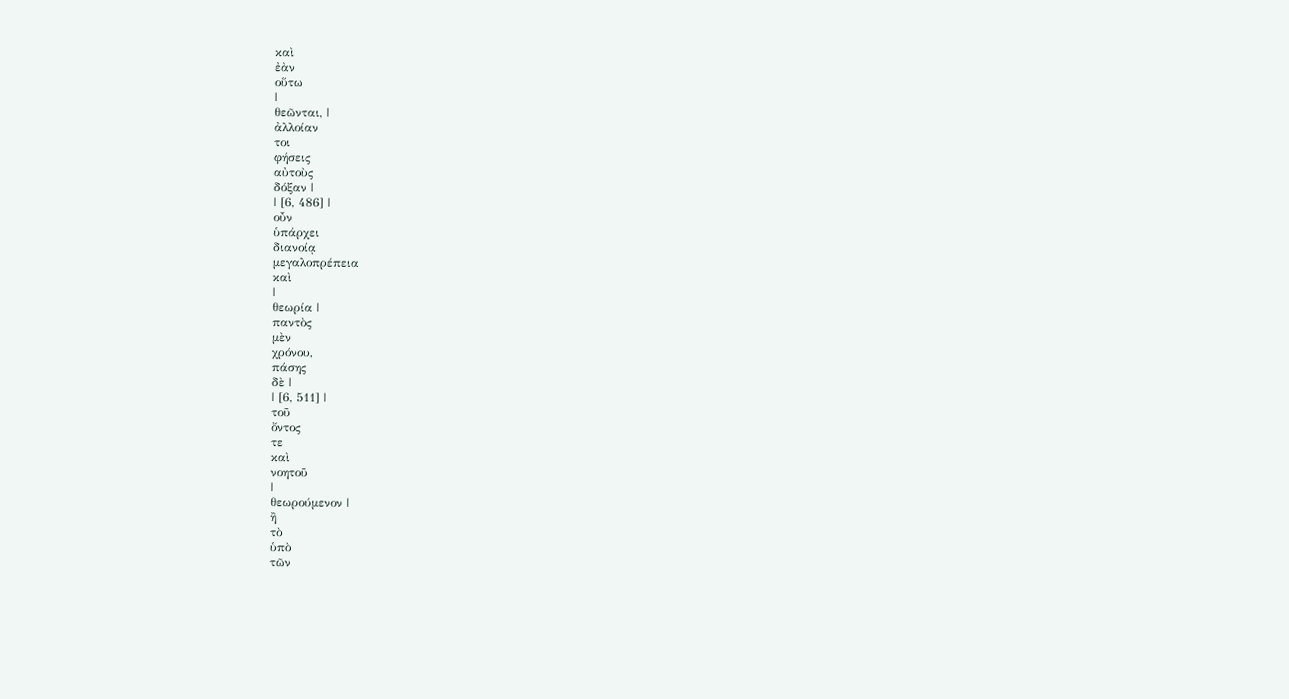καὶ
ἐὰν
οὕτω
|
θεῶνται, |
ἀλλοίαν
τοι
φήσεις
αὐτοὺς
δόξαν |
| [6, 486] |
οὖν
ὑπάρχει
διανοίᾳ
μεγαλοπρέπεια
καὶ
|
θεωρία |
παντὸς
μὲν
χρόνου,
πάσης
δὲ |
| [6, 511] |
τοῦ
ὄντος
τε
καὶ
νοητοῦ
|
θεωρούμενον |
ἢ
τὸ
ὑπὸ
τῶν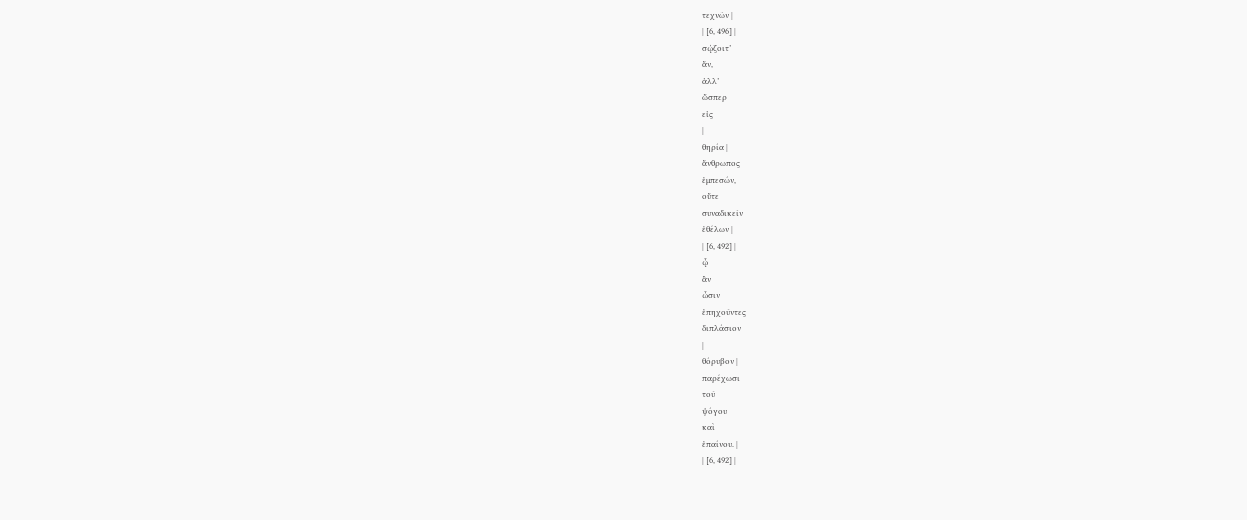τεχνῶν |
| [6, 496] |
σῴζοιτ’
ἄν,
ἀλλ’
ὥσπερ
εἰς
|
θηρία |
ἄνθρωπος
ἐμπεσών,
οὔτε
συναδικεῖν
ἐθέλων |
| [6, 492] |
ᾧ
ἂν
ὦσιν
ἐπηχοῦντες
διπλάσιον
|
θόρυβον |
παρέχωσι
τοῦ
ψόγου
καὶ
ἐπαίνου. |
| [6, 492] |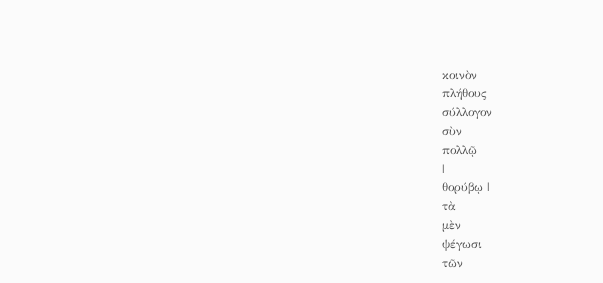κοινὸν
πλήθους
σύλλογον
σὺν
πολλῷ
|
θορύβῳ |
τὰ
μὲν
ψέγωσι
τῶν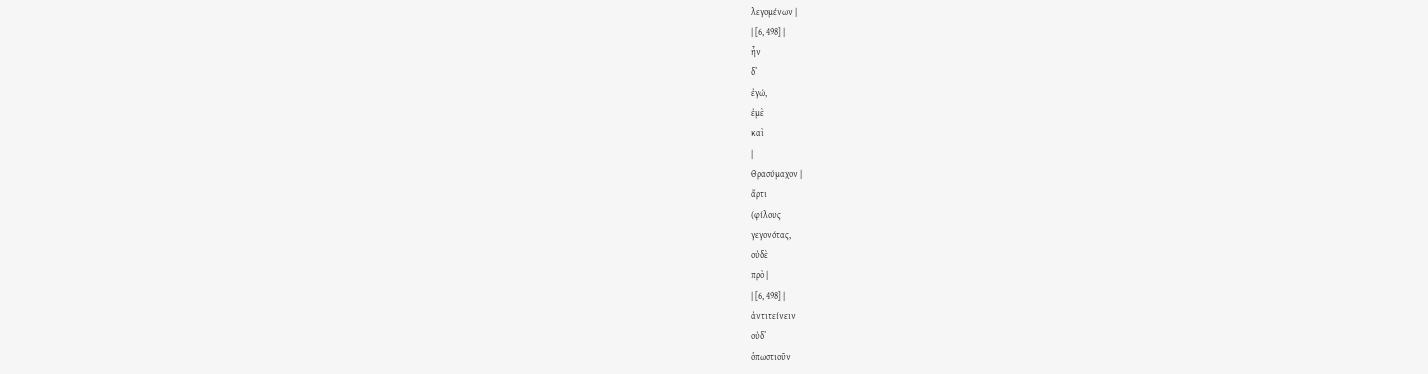λεγομένων |
| [6, 498] |
ἦν
δ’
ἐγώ,
ἐμὲ
καὶ
|
Θρασύμαχον |
ἄρτι
(φίλους
γεγονότας,
οὐδὲ
πρὸ |
| [6, 498] |
ἀντιτείνειν
οὐδ’
ὁπωστιοῦν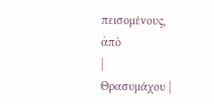πεισομένους,
ἀπὸ
|
Θρασυμάχου |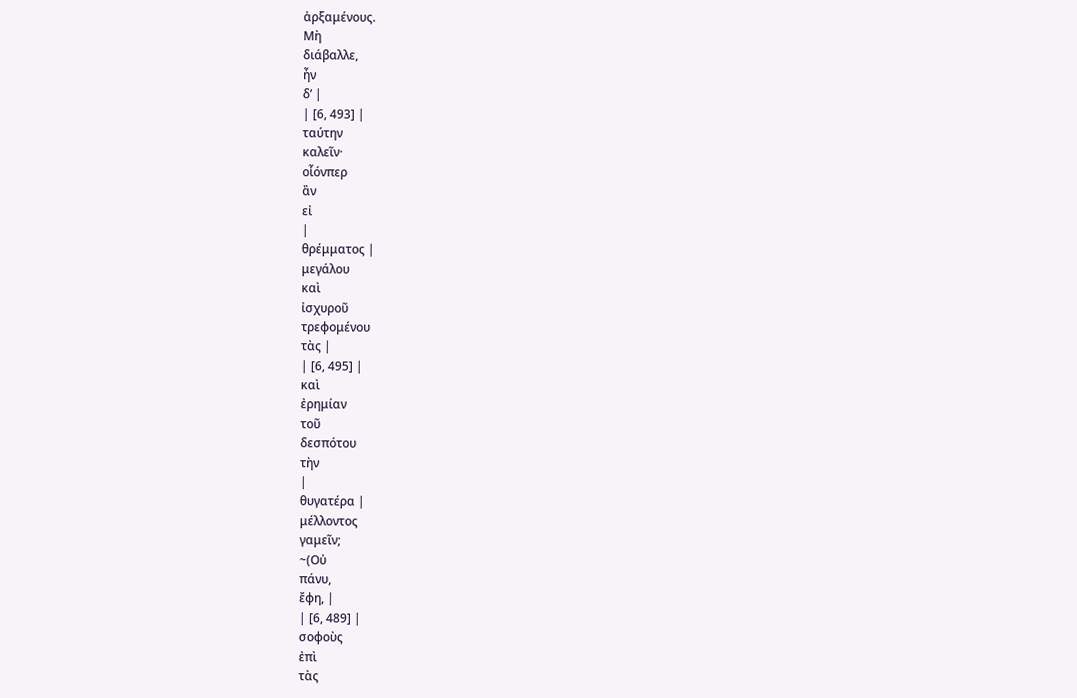ἀρξαμένους.
Μὴ
διάβαλλε,
ἦν
δ’ |
| [6, 493] |
ταύτην
καλεῖν·
οἷόνπερ
ἂν
εἰ
|
θρέμματος |
μεγάλου
καὶ
ἰσχυροῦ
τρεφομένου
τὰς |
| [6, 495] |
καὶ
ἐρημίαν
τοῦ
δεσπότου
τὴν
|
θυγατέρα |
μέλλοντος
γαμεῖν;
~(Οὐ
πάνυ,
ἔφη, |
| [6, 489] |
σοφοὺς
ἐπὶ
τὰς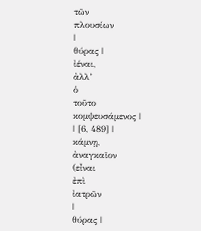τῶν
πλουσίων
|
θύρας |
ἰέναι,
ἀλλ’
ὁ
τοῦτο
κομψευσάμενος |
| [6, 489] |
κάμνῃ,
ἀναγκαῖον
(εἶναι
ἐπὶ
ἰατρῶν
|
θύρας |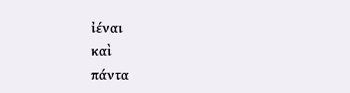ἰέναι
καὶ
πάντα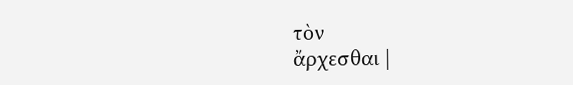τὸν
ἄρχεσθαι |